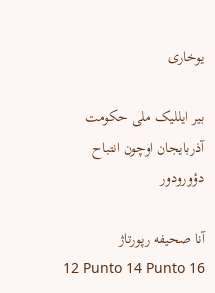یوخاری

بیر ایللیک ملی حکومت آذربایجان اوچون انتباح دؤورودور

آنا صحیفه رپورتاژ
12 Punto 14 Punto 16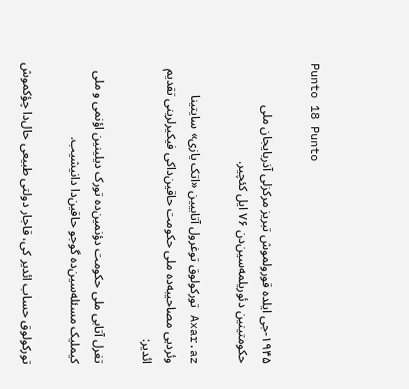Punto 18 Punto

۱۹۴۵-جی ایلده قورولموش تبریز مرکزلی آذربایجان ملی حکومتینین دئوریلمه‌سین‌دن ۷۶ ایل کئچیر.

Axar.az تورکولوق توغرول آتابیین «اتک یازی» سایتینا وئردیی مصاحیبه‌ده ملی حکومت حاقین‌داکی فیکیرلرینی تقدیم ائدیر:

تغرل آتابی ملی حکومت دؤنمین‌ده تورک دیلینین اؤنمی و ملی کیملیک مسئله‌سین‌ده گوجو حاقین‌دا دانیشیب.

تورکولوق حساب ائدیر کی، قاجار دولتی طبیعی حال‌دا چؤکموش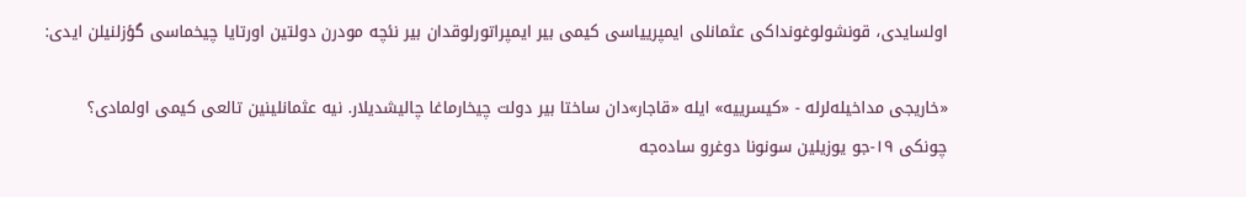اولسایدی، قونشولوغونداکی عثمانلی ایمپرییاسی کیمی بیر ایمپراتورلوقدان بیر نئچه مودرن دولتین اورتایا چیخماسی گؤزلنیلن ایدی:

«خاریجی مداخیله‌لرله - «کیسرییه» ایله «قاجار»دان ساختا بیر دولت چیخارماغا چالیشدیلار. نیه عثمانلینین تالعی کیمی اولمادی؟ چونکی ۱۹-جو یوزیلین سونونا دوغرو ساده‌جه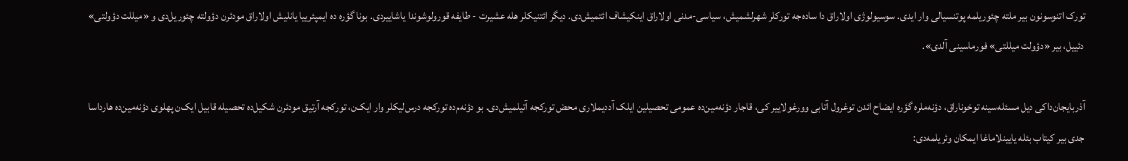تورک اتنوسونون بیر ملته چئوریلمه پوتنسیالی وار ایدی. سوسیولوژی اولاراق دا ساده‌جه تورکلر شهرلشمیش، سیاسی-مدنی اولاراق اینکیشاف ائتمیش‌دی. دیگر ائتنیکلر هله عشیرت - طایفه قورولوشوندا یاشاییردی. بونا گؤره ده ایمپئرییا یانلیش اولاراق مودئرن دؤولته چئوریل‌دی و «میللت دؤولتی» دئییل، بیر «دؤولت میللتی» فورماسینی آلدی».

آذربایجان‌داکی دیل مسئله‌سینه توخوناراق، دؤنه‌ملره گؤره ایضاح ائد‌ن توغرول آتابی وورغولاییر کی، قاجار دؤنه‌مین‌ده عمومی تحصیلین ایلک آددیملاری محض تورکجه آتیلمیش‌دی. بو دؤنه‌م‌ده تورکجه درس‌لیکلر وار ایک‌ن، تورکجه آرتیق مودئرن شکیل‌ده تحصیله قابیل ایک‌ن پهلوی دؤنه‌مین‌ده هارداسا جدی بیر کیتاب بئله یایینلاماغا ایمکان وئریلمه‌دی: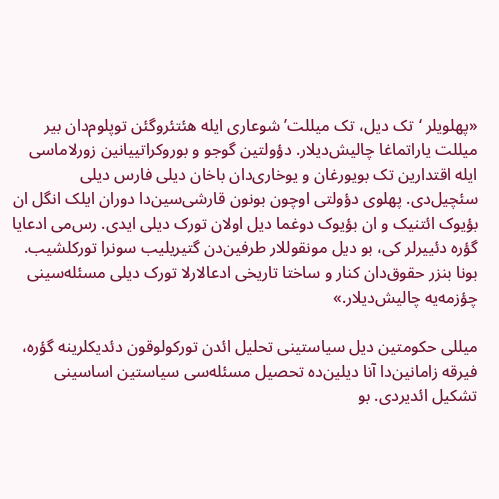«پهلویلر ‘تک دیل، تک میللت’ شوعاری ایله هئتئروگئن توپلوم‌دان بیر میللت یاراتماغا چالیش‌دیلار. دؤولتین گوجو و بوروکراتییانین زورلاماسی ایله اقتدارین تک بویورغان و یوخاری‌دان باخان دیلی فارس دیلی سئچیل‌دی. پهلوی دؤولتی اوچون بونون قارشی‌سین‌دا دوران ایلک انگل ان بؤیوک ائتنیک و ان بؤیوک دوغما دیل اولان تورک دیلی ایدی. رس‌می ادعایا گؤره دئییرلر کی، بو دیل مونقوللار طرفین‌دن گتیریلیب سونرا تورکلشیب. بونا بنزر حقوق‌دان کنار و ساختا تاریخی ادعالارلا تورک دیلی مسئله‌سینی چؤزمه‌یه چالیش‌دیلار.»

میللی حکومتین دیل سیاستینی تحلیل ائد‌ن تورکولوقون دئدیکلرینه گؤره، فیرقه زامانین‌دا آنا دیلین‌ده تحصیل مسئله‌سی سیاستین اساسینی تشکیل ائدیردی. بو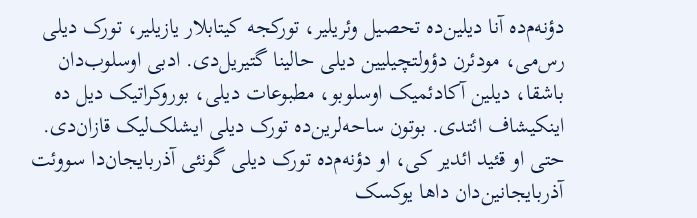دؤنه‌م‌ده آنا دیلین‌ده تحصیل وئریلیر، تورکجه کیتابلار یازیلیر، تورک دیلی رس‌می، مودئرن دؤولتچیلیین دیلی حالینا گتیریل‌دی. ادبی اوسلوب‌دان باشقا، دیلین آکادئمیک اوسلوبو، مطبوعات دیلی، بوروکراتیک دیل ده اینکیشاف ائتدی. بوتون ساحه‌لرین‌ده تورک دیلی ایشلک‌لیک قازان‌دی. حتی او قئید ائدیر کی، او دؤنه‌م‌ده تورک دیلی گونئی آذربایجان‌دا سووئت آذربایجانین‌دان داها یوکسک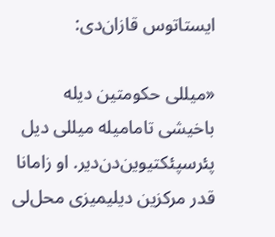ایستاتوس قازان‌دی:

«میللی حکومتین دیله باخیشی تامامیله میللی دیل پئرسپئکتیوین‌دن‌دیر. او زامانا قدر مرکزین دیلیمیزی محل‌لی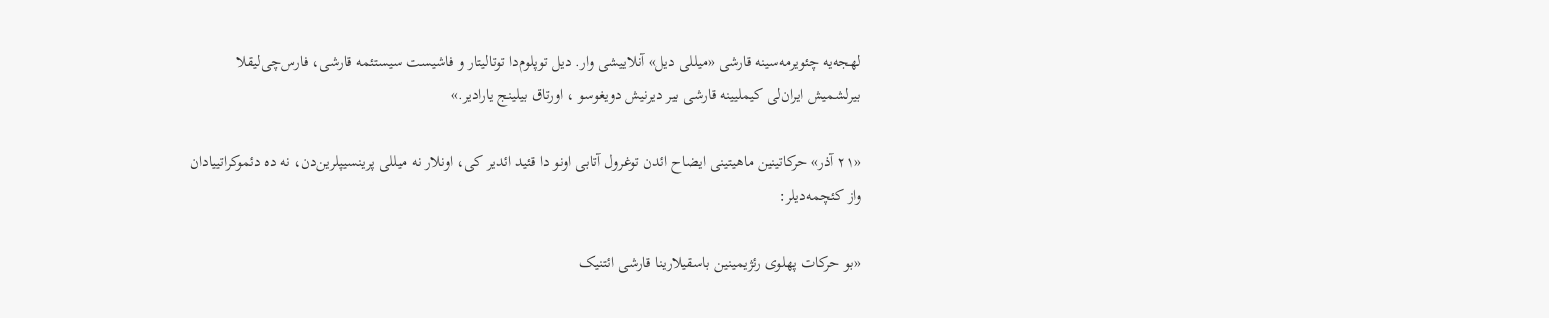لهجه‌یه چئویرمه‌سینه قارشی «میللی دیل» آنلاییشی وار. دیل توپلوم‌دا توتالیتار و فاشیست سیستئمه قارشی، فارس‌چی‌لیقلا بیرلشمیش ایران‌لی کیملیینه قارشی بیر دیرنیش دویغوسو ، اورتاق بیلینج یارادیر.»

«۲۱ آذر» حرکاتینین ماهیتینی ایضاح ائد‌ن توغرول آتابی اونو دا قئید ائدیر کی، اونلار نه میللی پرینسیپلرین‌دن، نه ده دئموکراتییادان واز کئچمه‌دیلر:

«بو حرکات پهلوی رئژیمینین باسقیلارینا قارشی ائتنیک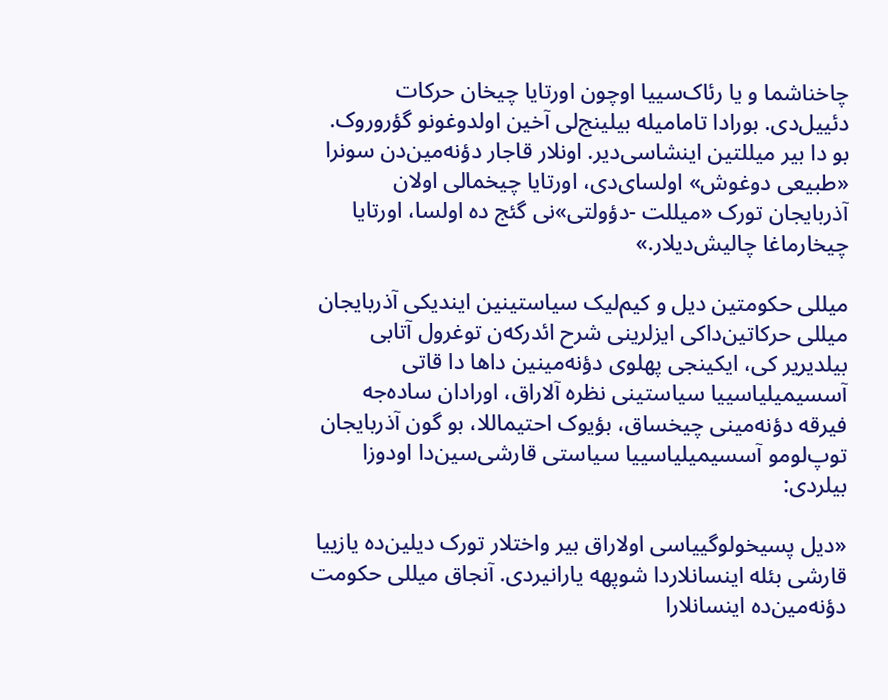چاخناشما و یا رئاک‌سییا اوچون اورتایا چیخان حرکات دئییل‌دی. بورادا تامامیله بیلینج‌لی آخین اولدوغونو گؤروروک. بو دا بیر میللتین اینشاسی‌دیر. اونلار قاجار دؤنه‌مین‌دن سونرا «طبیعی دوغوش» اولسای‌دی، اورتایا چیخمالی اولان آذربایجان تورک «میللت -دؤولتی»نی گئج ده اولسا، اورتایا چیخارماغا چالیش‌دیلار.»

میللی حکومتین دیل و کیم‌لیک سیاستینین ایندیکی آذربایجان میللی حرکاتین‌داکی ایزلرینی شرح ائدرکه‌ن توغرول آتابی بیلدیریر کی، ایکینجی پهلوی دؤنه‌مینین داها دا قاتی آسسیمیلیاسییا سیاستینی نظره آلاراق، اورادان ساده‌جه فیرقه دؤنه‌مینی چیخساق، بؤیوک احتیماللا، بو گون آذربایجان توپ‌لومو آسسیمیلیاسییا سیاستی قارشی‌سین‌دا اودوزا بیلردی:

«دیل پسیخولوگییاسی اولاراق بیر واختلار تورک دیلین‌ده یازییا قارشی بئله اینسانلاردا شوپهه یارانیردی. آنجاق میللی حکومت دؤنه‌مین‌ده اینسانلارا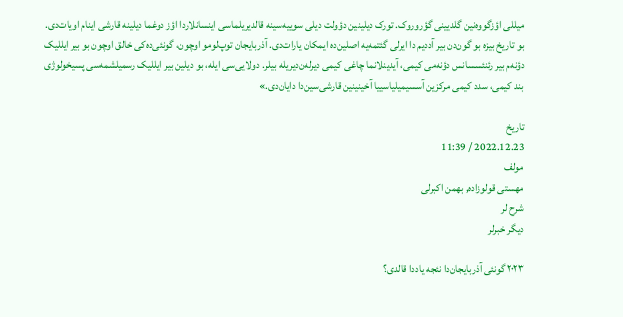میللی اؤزگووه‌نین گلدیینی گؤروروک. تورک دیلینین دؤولت دیلی سوییه‌سینه قالدیریلماسی اینسانلاردا اؤز دوغما دیلینه قارشی اینام اویات‌دی. بو تاریخ بیزه بو گون‌دن بیر آددیم دا ایر‌لی گئتمه‌یه اصلین‌ده ایمکان یارات‌دی. آذربایجان توپ‌لومو اوچون، گونئی‌ده‌کی خالق اوچون بو بیر ایللیک دؤنه‌م بیر رئنئسسانس دؤنه‌می کیمی، آیدینلانما چاغی کیمی دیرله‌ن‌دیریله بیلر. دولایی‌سی ایله، بو دیلین بیر ایللیک رسمیلشمه‌سی پسیخولوژی بند کیمی، سدد کیمی مرکزین آسسیمیلیاسییا آخینینین قارشی‌سین‌دا دایان‌دی.»

تاریخ
2022.12.23 / 11:39
مولف
مهستی قولوزاده, بهمن اکبرلی
شرح لر
دیگر خبرلر

۲۰۲۳ گونئی آذربایجان‌دا نئجه یاددا قالدی؟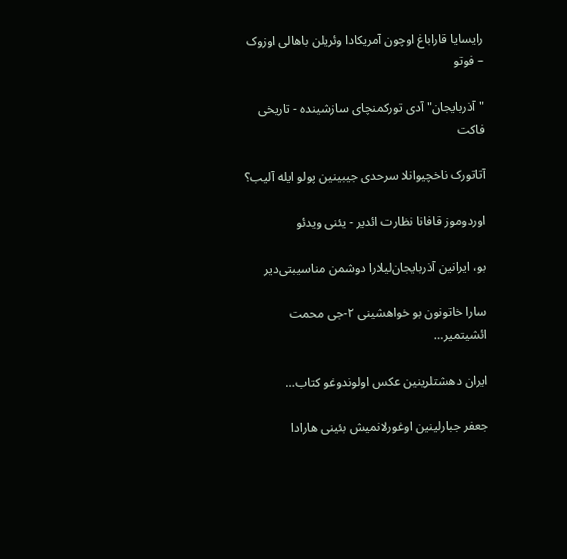رایسایا قاراباغ اوچون آمریکادا وئریلن باهالی اوزوک – فوتو

"آذربایجان" آدی تورکمنچای سازشینده - تاریخی فاکت

آتاتورک ناخچیوانلا سرحدی جیبینین پولو ایله آلیب؟

اوردوموز قافانا نظارت ائدیر - یئنی ویدئو

بو، ایرانین آذربایجان‌لیلارا دوشمن مناسیبتی‌دیر

سارا خاتونون بو خواهشینی ۲-جی محمت ائشیتمیر…

ایران دهشتلرینین عکس اولوندوغو کتاب…

جعفر جبارلینین اوغورلانمیش بئینی هارادا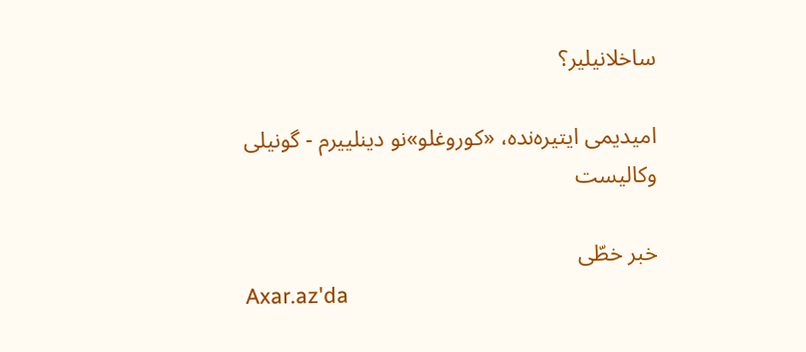ساخلانیلیر؟

امیدیمی ایتیره‌نده، «کوروغلو»نو دینلییرم - گونیلی وکالیست

خبر خطّی
Axar.az'da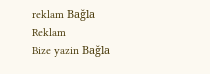reklam Bağla
Reklam
Bize yazin Bağla